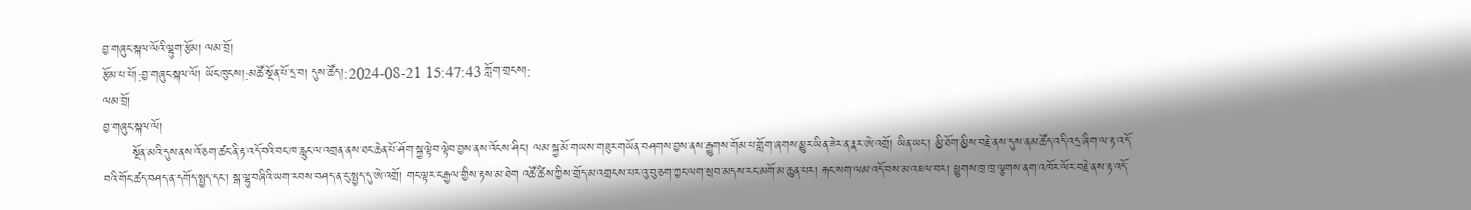བྱ་གཞུང་སྐལ་ལོའི་ལྷུག་རྩོམ། ལམ་བྲོ།
རྩོམ་པ་པོ།:བྱ་གཞུང་སྐལ་ལོ། ཡོང་ཁུངས།:མཚོ་སྔོན་པོ་དྲ་བ། དུས་ཚོད།:2024-08-21 15:47:43 ཀློག་གྲངས།:
ལམ་བྲོ།
བྱ་གཞུང་སྐལ་ལོ།
       སྔོན་མའི་དུས་ནས་འོ་ཅག་ཚང་ནི་རྟ་འདོ་བའི་བང་ཁ་རླུང་ལ་འགྲན་ནས་ཐང་ཆེན་པོ་ཤོག་སྐྱ་ལྟེབ་ལྟེབ་བྱས་ནས་འོངས་ཤིང་། ལམ་སྐྱ་མོ་གཡས་གཟུར་གཡོན་བཤགས་བྱས་ནས་རྒྱུགས་གོམ་པ་གློག་ཞགས་མྱུར་ཡིན་ཟེར་ན་རྣར་ཨེ་འགྲོ། ཡིན་ཡང་། མྱི་ཐོག་མྱིས་བརྗེ་ནས་དུས་ནམ་ཚོད་འདི་འདྲ་ཞིག་ལ་རྟ་འདོ་བའི་གོང་ཚད་བཤད་ན་དགོད་སྤྱད་དང་། སྒ་ལྷུ་བཞིའི་ཡག་རབས་བཤད་ན་ངུ་སྤྱད་དུ་ཨེ་འགྲོ། གང་ལྟར་ང་རྒྱལ་གྱིས་རྟས་མ་ཐེག འཚོ་ཚིས་ཀྱིས་གྲོད་མ་འགྲངས་པར་འུ་བུ་ཅག་ཀྱང་ལག་སྲབ་མདས་རང་མགོ་མ་ཆུན་པར། རྐང་སག་ལམ་འདོ་བས་མ་འཇལ་བར། ཕྱུགས་ཁྲ་ཁྲ་ལྕགས་ནག་འཁོར་ལོར་བརྗེ་ནས་རྟ་འདོ་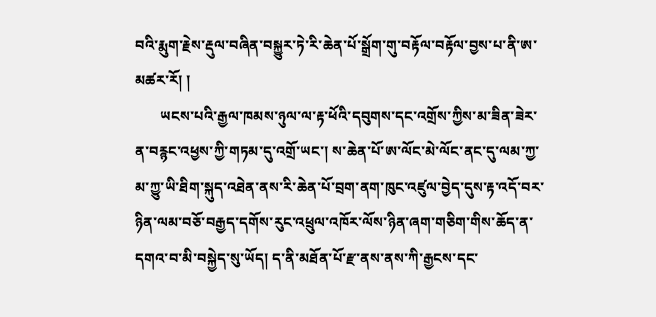བའི་རྨུག་རྗེས་རྡུལ་བཞིན་བསྐྱུར་ཏེ་རི་ཆེན་པོ་སྒྲོག་གུ་བརྟོལ་བརྟོལ་བྱས་པ་ནི་ཨ་མཚར་རོ། །
       ཡངས་པའི་རྒྱལ་ཁམས་ཉུལ་ལ་རྟ་ཕོའི་དབུགས་དང་འགྲོས་ཀྱིས་མ་ཟིན་ཟེར་ན་བརྙང་འཕྱས་ཀྱི་གཏམ་དུ་འགྲོ་ཡང་། ས་ཆེན་པོ་ཨ་ལོང་མེ་ལོང་ནང་དུ་ལམ་ཀྱ་མ་ཀྱུ་ཡི་ཐིག་སྐུད་འཐེན་ནས་རི་ཆེན་པོ་བྲག་ནག་ཁུང་འཛུལ་བྱེད་དུས་རྟ་འདོ་བར་ཉིན་ལམ་བཅོ་བརྒྱད་དགོས་རུང་འཕྲུལ་འཁོར་ལོས་ཉིན་ཞག་གཅིག་གིས་ཆོད་ན་དགའ་བ་མི་བསྐྱེད་སུ་ཡོད། ད་ནི་མཐོན་པོ་རྫ་ནས་ནས་ཀི་རྒྱངས་དང་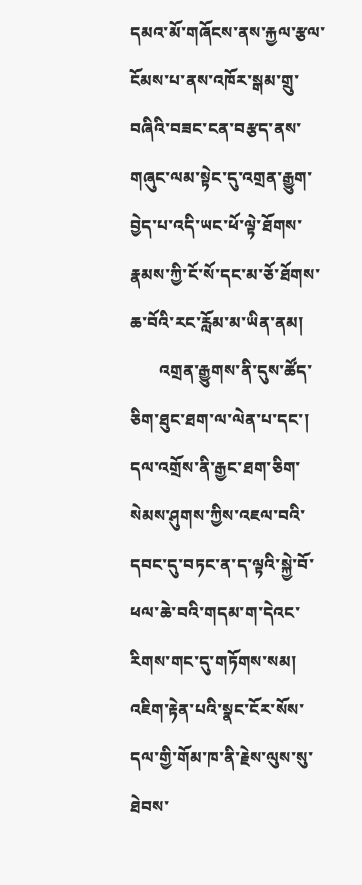དམའ་མོ་གཞོངས་ནས་རྐྱལ་རྩལ་ངོམས་པ་ནས་འཁོར་སྒམ་གྲུ་བཞིའི་བཟང་ངན་བརྩད་ནས་གཞུང་ལམ་སྟེང་དུ་འགྲན་རྒྱུག་བྱེད་པ་འདི་ཡང་ཕོ་ལྟེ་ཐོགས་རྣམས་ཀྱི་ངོ་སོ་དང་མ་ཅོ་ཐོགས་ཆ་བོའི་རང་རློམ་མ་ཡིན་ནམ།
       འགྲན་རྒྱུགས་ནི་དུས་ཚོད་ཅིག་ཐུང་ཐག་ལ་ལེན་པ་དང་། དལ་འགྲོས་ནི་རྒྱང་ཐག་ཅིག་སེམས་ཤུགས་ཀྱིས་འཇལ་བའི་དབང་དུ་བཏང་ན་ད་ལྟའི་སྐྱེ་བོ་ཕལ་ཆེ་བའི་གདམ་ག་དེའང་རིགས་གང་དུ་གཏོགས་སམ། འཇིག་རྟེན་པའི་སྣང་ངོར་སོས་དལ་གྱི་གོམ་ཁ་ནི་རྗེས་ལུས་སུ་ཐེབས་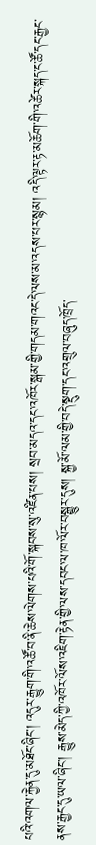པའི་འགལ་རྐྱེན་དུ་མཐོང་ཞིང་། འདུར་རྒྱུག་གི་འཚོ་བ་ནི་ཆེས་ལེགས་པའི་གོ་སྐབས་སུ་འཛིན་པས། སྲབ་མདའ་དང་འཁོར་སྒམ་གྱི་གདམ་གའང་དེ་ལས་མ་འདས་པར་སྙམ། འདི་ལྟར་རྟ་མཆོག་གི་འཚེར་སྐད་ང་ཚོ་དང་རྒྱང་ནས་རྒྱང་དུ་ཡལ་ཞིང་། རྒྱུས་མེད་ཀྱི་འཁོར་ལོས་འཇིག་རྟེན་གྱི་ལས་དབང་ལ་ཁ་ལོར་བསྒྱུར་དུས། སྐྱ་མོ་ལམ་གྱི་བདེ་སྡུག་དང་འགྲུལ་བཞུད་ཁྲོད་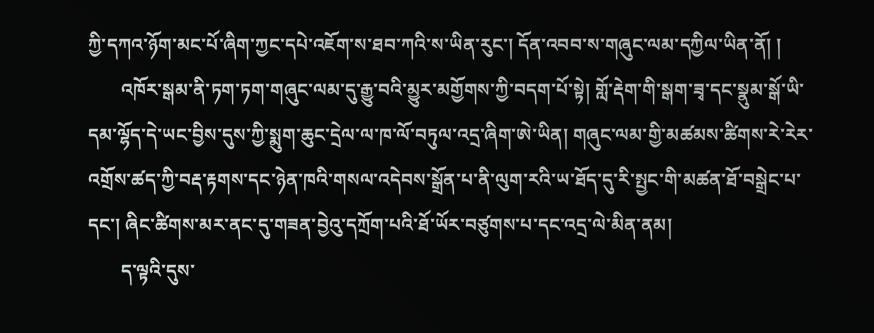ཀྱི་དཀའ་ཉོག་མང་པོ་ཞིག་ཀྱང་དཔེ་འཇོག་ས་ཐབ་ཀའི་ས་ཡིན་རུང་། དོན་འབབ་ས་གཞུང་ལམ་དཀྱིལ་ཡིན་ནོ། །
       འཁོར་སྒམ་ནི་ཏག་ཏག་གཞུང་ལམ་དུ་རྒྱུ་བའི་མྱུར་མགྱོགས་ཀྱི་བདག་པོ་སྟེ། གློ་རྡེག་གི་སྒག་ཟྭ་དང་སྣུམ་སྒོ་ཡི་དམ་ལྷོད་དེ་ཡང་བྱིས་དུས་ཀྱི་སྨུག་ཆུང་དྲེལ་ལ་ཁ་ལོ་བཏུལ་འདྲ་ཞིག་ཨེ་ཡིན། གཞུང་ལམ་གྱི་མཚམས་ཚིགས་རེ་རེར་འགྲོས་ཚད་ཀྱི་བརྡ་རྟགས་དང་ཉེན་ཁའི་གསལ་འདེབས་སྒྲོན་པ་ནི་ལུག་རའི་ཡ་ཐོད་དུ་རི་སྤྱང་གི་མཚན་ཐོ་བསྒྲེང་པ་དང་། ཞིང་ཚིགས་མར་ནང་དུ་གཟན་བྱེའུ་དཀྲོག་པའི་ཐོ་ཡོར་བཙུགས་པ་དང་འདྲ་ལེ་མིན་ནམ།
       ད་ལྟའི་དུས་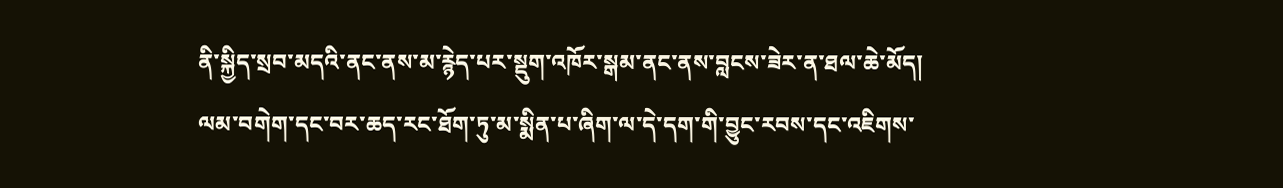ནི་སྐྱིད་སྲབ་མདའི་ནང་ནས་མ་རྙེད་པར་སྡུག་འཁོར་སྒམ་ནང་ནས་བླངས་ཟེར་ན་ཐལ་ཆེ་མོད། ལམ་བགེག་དང་བར་ཆད་རང་ཐོག་ཏུ་མ་སྨིན་པ་ཞིག་ལ་དེ་དག་གི་བྱུང་རབས་དང་འཇིགས་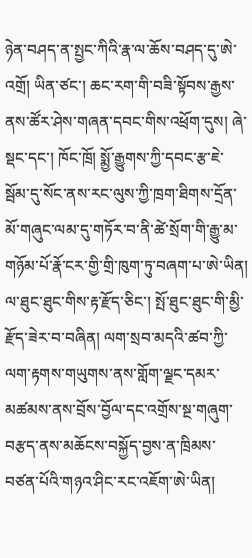ཉེན་བཤད་ན་སྤྱང་ཀིའི་རྣ་ལ་ཆོས་བཤད་དུ་ཨེ་འགྲོ། ཡིན་ཙང་། ཆང་རག་གི་བཟི་སྟོབས་རྒྱས་ནས་ཚོར་ཤེས་གཞན་དབང་གིས་འཕྲོག་དུས། ཞེ་སྡང་དང་། ཁོང་ཁྲོ། སྨྱོ་རྒྱུགས་ཀྱི་དབང་རྩ་ཇེ་སྦོམ་དུ་སོང་ནས་རང་ལུས་ཀྱི་ཁྲག་ཐིགས་དྲོན་མོ་གཞུང་ལམ་དུ་གཏོར་བ་ནི་ཚེ་སྲོག་གི་རྒྱུ་མ་གཉོམ་པོ་རྣོ་ངར་གྱི་གྲི་ཁུག་ཏུ་བཞག་པ་ཨེ་ཡིན། ལ་ཐུང་ཐུང་གིས་རྟ་རྫོད་ཅིང་། སྤོ་ཐུང་ཐུང་གི་མྱི་རྫོད་ཟེར་བ་བཞིན། ལག་སྲབ་མདའི་ཚབ་ཀྱི་ལག་རྟགས་གཡུགས་ནས་གློག་ལྗང་དམར་མཚམས་ནས་བྲོས་བྱོལ་དང་འགྲོས་སྔ་གཞུག་བརྩད་ནས་མཆོངས་བསྐྱོད་བྱས་ན་ཁྲིམས་བཙན་པོའི་གཉའ་ཤིང་རང་འཇོག་ཨེ་ཡིན།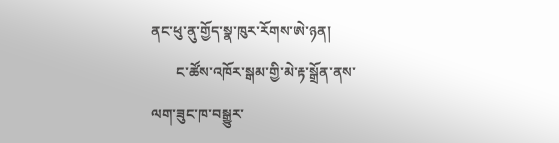ནང་ཕུ་ནུ་གྱོད་སྣ་ཁུར་རོགས་ཨེ་ཉན།
       ང་ཚོས་འཁོར་སྒམ་གྱི་མེ་རྟ་སྒྲོན་ནས་ལག་ཟུང་ཁ་བསྒྱུར་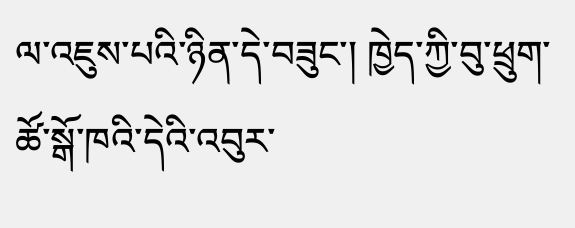ལ་འཇུས་པའི་ཉིན་དེ་བཟུང་། ཁྱེད་ཀྱི་བུ་ཕྲུག་ཚོ་སྒོ་ཁའི་དེའི་འབུར་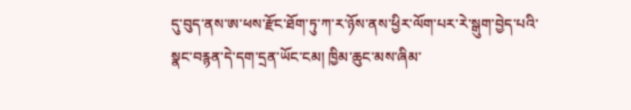དུ་བུད་ནས་ཨ་ཕས་རྫོང་ཐོག་ཏུ་ཀ་ར་ཉོས་ནས་ཕྱིར་ལོག་པར་རེ་སྒུག་བྱེད་པའི་སྣང་བརྙན་དེ་དག་དྲན་ཡོང་ངམ། ཁྱིམ་ཆུང་མས་ཞིམ་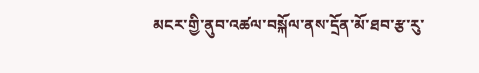མངར་གྱི་ནུབ་འཚལ་བསྐོལ་ནས་དྲོན་མོ་ཐབ་རྩ་རུ་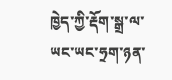ཁྱེད་ཀྱི་རྡོག་སྒྲ་ལ་ཡང་ཡང་ཧྲག་ཉན་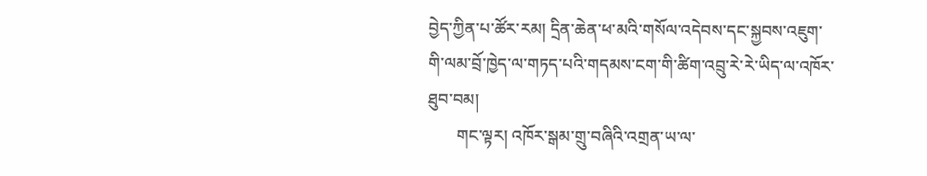བྱེད་ཀྱིན་པ་ཚོར་རམ། དྲིན་ཆེན་ཕ་མའི་གསོལ་འདེབས་དང་སྐྱབས་འཇུག་གི་ལམ་བྲོ་ཁྱེད་ལ་གཏད་པའི་གདམས་ངག་གི་ཚིག་འབྲུ་རེ་རེ་ཡིད་ལ་འཁོར་ཐུབ་བམ།
       གང་ལྟར། འཁོར་སྒམ་གྲུ་བཞིའི་འགྲན་ཡ་ལ་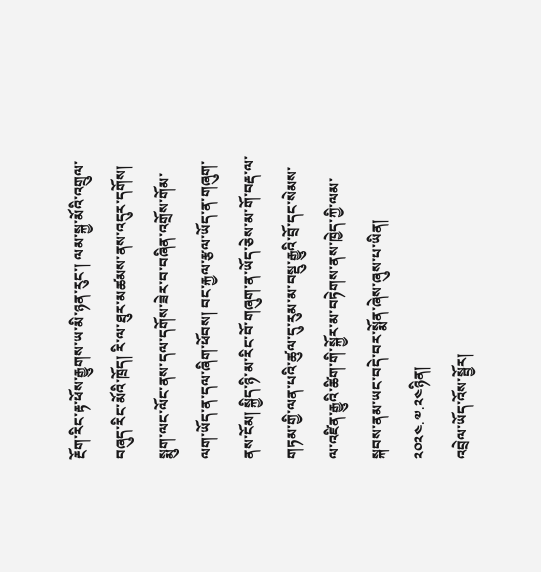རྔོག་རིང་རྟ་ཕོས་རྒྱུགས་ཡ་མི་ཉན་རུང་། ལམ་སྐྱ་མོའི་འགྲུལ་བཞུད་རིང་མོའི་ཁྲོད། རི་ལ་ཐུར་མཚམས་ནས་འདུར་དགོས། སྨུག་ལང་ལོང་ནས་དལ་དགོས་ཟེར་བ་བཞིན་འགྲོས་གོམ་ལག་ཡོད་ན་དལ་ཞིག་ཕོབས། བང་རྐྱལ་རྩལ་ཡོད་ན་གཞུག་ནས་ངོམ། སྐྱིད་ཉི་མ་རིང་བོ་གཞུག་ན་ཡོད་ཅེས་མ་གོ་བརྡ་ལ་གཏམ་གྱི་ལན་པའི་ཚུལ་དུ་རུམ་མ་བསྡུ་རྒྱུའི་བྲོ་དང་སེམས་ལ་འཛིན་རྒྱུའི་ཚིག་གི་སྐྱོར་མ་བཏེགས་ནས་ཁྱེད་ཀྱི་ལམ་སྐབས་ནམ་ཡང་བདེ་བར་སྨོན་ཞེས་ཞུས་པ་ཡིན།
༢༠༢༤.༧.༢༤ཉིན།
འབྲེལ་ཡོད་འོས་སྦྱོར།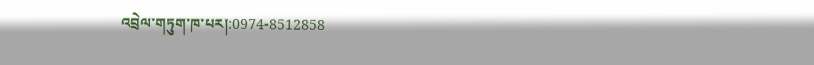འབྲེལ་གཏུག་ཁ་པར།:0974-8512858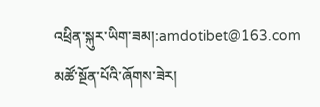འཕྲིན་སྐུར་ཡིག་ཟམ།:amdotibet@163.com
མཚོ་སྔོན་པོའི་ཞོགས་ཟེར།